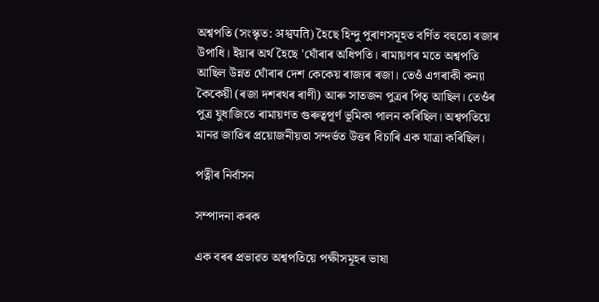অশ্বপতি (সংস্কৃত: अश्वपति) হৈছে হিন্দু পুৰাণসমূহত বৰ্ণিত বহুতো ৰজাৰ উপাধি। ইয়াৰ অৰ্থ হৈছে 'ঘোঁৰাৰ অধিপতি। ৰামায়ণৰ মতে অশ্বপতি আছিল উন্নত ঘোঁৰাৰ দেশ কেকেয় ৰাজ্যৰ ৰজা। তেওঁ এগৰাকী কন্যা কৈকেয়ী (ৰজা দশৰথৰ ৰাণী) আৰু সাতজন পুত্ৰৰ পিতৃ আছিল। তেওঁৰ পুত্ৰ যুধাজিতে ৰামায়ণত গুৰুত্বপূৰ্ণ ভূমিকা পালন কৰিছিল। অশ্বপতিয়ে মানৱ জাতিৰ প্ৰয়োজনীয়তা সন্দৰ্ভত উত্তৰ বিচাৰি এক যাত্ৰা কৰিছিল।

পত্নীৰ নিৰ্বাসন

সম্পাদনা কৰক

এক বৰৰ প্ৰভাৱত অশ্বপতিয়ে পক্ষীসমূহৰ ভাষা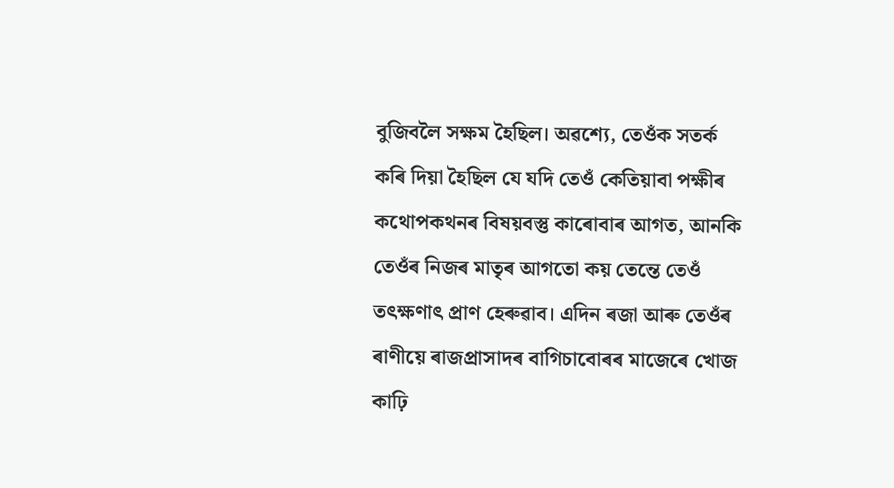বুজিবলৈ সক্ষম হৈছিল। অৱশ্যে, তেওঁক সতৰ্ক কৰি দিয়া হৈছিল যে যদি তেওঁ কেতিয়াবা পক্ষীৰ কথোপকথনৰ বিষয়বস্তু কাৰোবাৰ আগত, আনকি তেওঁৰ নিজৰ মাতৃৰ আগতো কয় তেন্তে তেওঁ তৎক্ষণাৎ প্ৰাণ হেৰুৱাব। এদিন ৰজা আৰু তেওঁৰ ৰাণীয়ে ৰাজপ্ৰাসাদৰ বাগিচাবোৰৰ মাজেৰে খোজ কাঢ়ি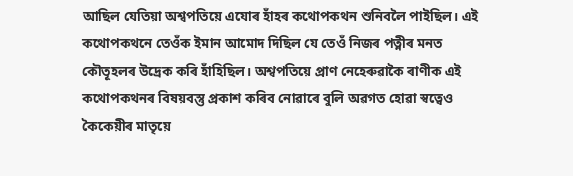আছিল যেতিয়া অশ্বপতিয়ে এযোৰ হাঁহৰ কথোপকথন শুনিবলৈ পাইছিল। এই কথোপকথনে তেওঁক ইমান আমোদ দিছিল যে তেওঁ নিজৰ পত্নীৰ মনত কৌতূহলৰ উদ্ৰেক কৰি হাঁহিছিল। অশ্বপতিয়ে প্ৰাণ নেহেৰুৱাকৈ ৰাণীক এই কথোপকথনৰ বিষয়বস্তু প্ৰকাশ কৰিব নোৱাৰে বুলি অৱগত হোৱা স্বত্বেও কৈকেয়ীৰ মাতৃয়ে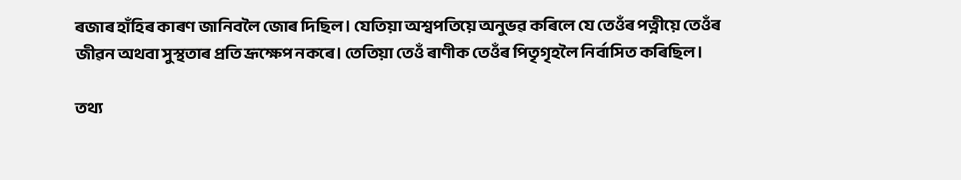ৰজাৰ হাঁ‌হিৰ কাৰণ জানিবলৈ জোৰ দিছিল। যেতিয়া অশ্বপতিয়ে অনুভৱ কৰিলে যে তেওঁৰ পত্নীয়ে তেওঁৰ জীৱন অথবা সুস্থতাৰ প্ৰতি ভ্ৰূক্ষেপ নকৰে। তেতিয়া তেওঁ ৰাণীক তেওঁৰ পিতৃগৃহলৈ নিৰ্বাসিত কৰিছিল।

তথ্য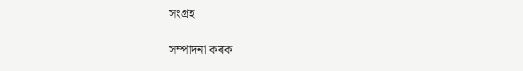সংগ্ৰহ

সম্পাদনা কৰক